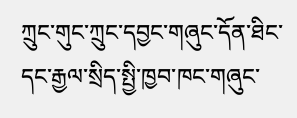ཀྲུང་གུང་ཀྲུང་དབྱང་གཞུང་དོན་ཐིང་དང་རྒྱལ་སྲིད་སྤྱི་ཁྱབ་ཁང་གཞུང་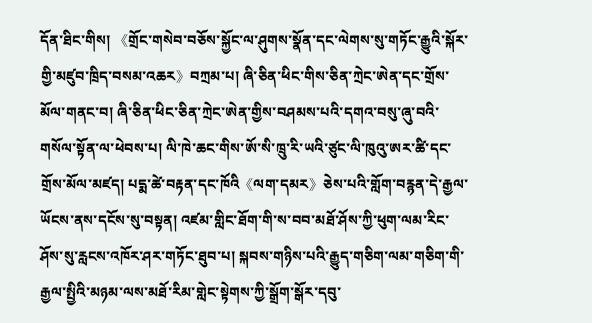དོན་ཐིང་གིས། 《གྲོང་གསེབ་བཅོས་སྐྱོང་ལ་ཤུགས་སྣོན་དང་ལེགས་སུ་གཏོང་རྒྱུའི་སྐོར་གྱི་མཛུབ་ཁྲིད་བསམ་འཆར》བཀྲམ་པ། ཞི་ཅིན་ཕིང་གིས་ཅིན་ཀྲེང་ཨེན་དང་གྲོས་མོལ་གནང་བ། ཞི་ཅིན་ཕིང་ཅིན་ཀྲེང་ཨེན་གྱིས་བཤམས་པའི་དགའ་བསུ་ཞུ་བའི་གསོལ་སྟོན་ལ་ཕེབས་པ། ལི་ཁེ་ཆང་གིས་ཨོ་སི་ཁྲུ་རི་ཡའི་ཙུང་ལི་ཁུའུ་ཨར་ཚི་དང་གྲོས་མོལ་མཛད། པདྨ་ཚེ་བརྟན་དང་ཁོའི《ལག་དམར》ཅེས་པའི་གློག་བརྙན་དེ་རྒྱལ་ཡོངས་ནས་དངོས་སུ་བསྟན། འཛམ་གླིང་ཐོག་གི་ས་བབ་མཐོ་ཤོས་ཀྱི་ཕུག་ལམ་རིང་ཤོས་སུ་རླངས་འཁོར་ཤར་གཏོང་ཐུབ་པ། སྐབས་གཉིས་པའི་རྒྱུད་གཅིག་ལམ་གཅིག་གི་རྒྱལ་སྤྱིའི་མཉམ་ལས་མཐོ་རིམ་གླེང་སྟེགས་ཀྱི་སྒྲོག་སྒོར་དབུ་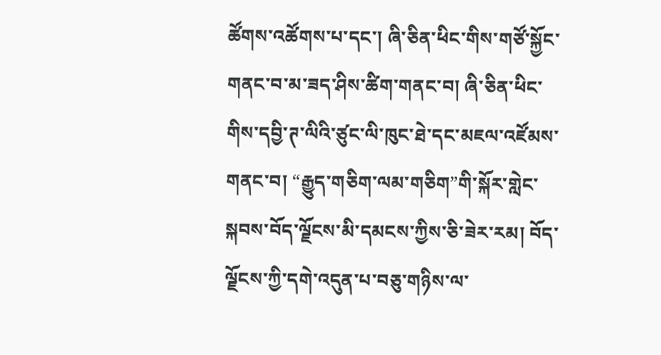ཚོགས་འཚོགས་པ་དང་། ཞི་ཅིན་ཕིང་གིས་གཙོ་སྐྱོང་གནང་བ་མ་ཟད་ཤིས་ཚིག་གནང་བ། ཞི་ཅིན་ཕིང་གིས་དབྱི་ཊ་ལིའི་ཙུང་ལི་ཁུང་ཐེ་དང་མཇལ་འཛོམས་གནང་བ། “རྒྱུད་གཅིག་ལམ་གཅིག”གི་སྐོར་གླེང་སྐབས་བོད་ལྗོངས་མི་དམངས་ཀྱིས་ཅི་ཟེར་རམ། བོད་ལྗོངས་ཀྱི་དགེ་འདུན་པ་བཅུ་གཉིས་ལ་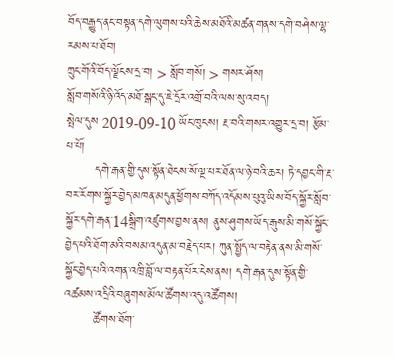བོད་བརྒྱུད་ནང་བསྟན་དགེ་ལུགས་པའི་ཆེས་མཐོའི་མཚན་གནས་དགེ་བཤེས་ལྷ་རམས་པ་ཐོབ།
ཀྲུང་གོའི་བོད་ལྗོངས་དྲ་བ། > སློབ་གསོ། > གསར་ཤོས།
སློབ་གསོའི་ཉི་འོད་མཐོ་སྒང་དུ་ཇེ་དྲོར་འགྲོ་བའི་ལས་སུ་འབད།
སྤེལ་དུས 2019-09-10 ཡོང་ཁུངས། རྔ་བའི་གསར་འགྱུར་དྲ་བ། རྩོམ་པ་པོ།
       དགེ་རྒན་གྱི་དུས་སྟོན་ཐེངས་སོ་ལྔ་པར་ཐོན་ལ་ཉེ་བའི་ཆར། ཏེ་དབྱང་གི་རྔ་བར་རོགས་སྐྱོར་བྱེད་མཁན་མདུན་ཕྱོགས་བཀོད་འདོམས་པུའུ་ཡིས་བོད་སྐྱོར་སློབ་སྐྱོར་དགེ་རྒན་14སྒྲིག་འཛུགས་བྱས་ནས། ནུས་ཤུགས་ཡོད་རྒུས་མི་གསོ་སྐྱོང་བྱེད་པའི་ཐོག་མའི་བསམ་འདུན་མ་བརྗེད་པར། ཀུན་སྤྱོད་ལ་བརྟེན་ནས་མི་གསོ་སྐྱོང་བྱེད་པའི་འགན་འཁྲི་བློ་ལ་བརྟན་པོར་ངེས་ནས། དགེ་རྒན་དུས་སྟོན་གྱི་འཚམས་འདྲིའི་བཞུགས་མོལ་ཚོགས་འདུ་འཚོགས།
       ཚོགས་ཐོག་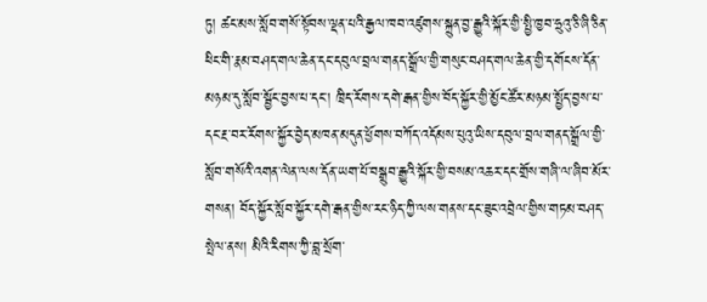ཏུ། ཚང་མས་སློབ་གསོ་སྟོབས་ལྡན་པའི་རྒྱལ་ཁབ་འཛུགས་སྐྲུན་བྱ་རྒྱུའི་སྐོར་གྱི་སྤྱི་ཁྱབ་ཧྲུའུ་ཅི་ཞི་ཅིན་ཕིང་གི་རྣམ་བཤད་གལ་ཆེན་དང་དབུལ་བྲལ་གནད་སྒྲོལ་གྱི་གསུང་བཤད་གལ་ཆེན་གྱི་དགོངས་དོན་མཉམ་དུ་སློབ་སྦྱོང་བྱས་པ་དང་། ཁྲིད་རོགས་དགེ་རྒན་གྱིས་བོད་སྐྱོར་གྱི་མྱོང་ཚོར་མཉམ་སྤྱོད་བྱས་པ་དང་རྔ་བར་རོགས་སྐྱོར་བྱེད་མཁན་མདུན་ཕྱོགས་བཀོད་འདོམས་པུའུ་ཡིས་དབུལ་བྲལ་གནད་སྒྲོལ་གྱི་སློབ་གསོའི་འགན་ལེན་ལས་དོན་ཡག་པོ་བསྒྲུབ་རྒྱུའི་སྐོར་གྱི་བསམ་འཆར་དང་གྲོས་གཞི་ལ་ཞིབ་མོར་གསན། བོད་སྐྱོར་སློབ་སྐྱོར་དགེ་རྒན་གྱིས་རང་ཉིད་ཀྱི་ལས་གནས་དང་ཟུང་འབྲེལ་གྱིས་གཏམ་བཤད་སྤེལ་ནས། མིའི་རིགས་ཀྱི་བླ་སྲོག་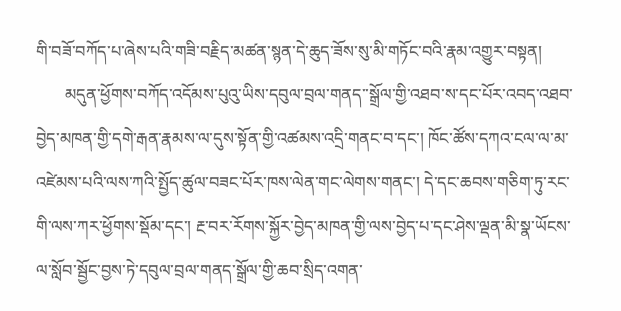གི་བཟོ་བཀོད་པ་ཞེས་པའི་གཟི་བརྗིད་མཚན་སྙན་དེ་ཆུད་ཟོས་སུ་མི་གཏོང་བའི་རྣམ་འགྱུར་བསྟན།
       མདུན་ཕྱོགས་བཀོད་འདོམས་པུའུ་ཡིས་དབུལ་བྲལ་གནད་་སྒྲོལ་གྱི་འཐབ་ས་དང་པོར་འབད་འཐབ་བྱེད་མཁན་གྱི་དགེ་རྒན་རྣམས་ལ་དུས་སྟོན་གྱི་འཚམས་འདྲི་གནང་བ་དང་། ཁོང་ཚོས་དཀའ་ངལ་ལ་མ་འཛེམས་པའི་ལས་ཀའི་སྤྱོད་ཚུལ་བཟང་པོར་ཁས་ལེན་གང་ལེགས་གནང་། དེ་དང་ཆབས་གཅིག་ཏུ་རང་གི་ལས་ཀར་ཕྱོགས་སྡོམ་དང་། རྔ་བར་རོགས་སྐྱོར་བྱེད་མཁན་གྱི་ལས་བྱེད་པ་དང་ཤེས་ལྡན་མི་སྣ་ཡོངས་ལ་སློབ་སྦྱོང་བྱས་ཏེ་དབུལ་བྲལ་གནད་སྒྲོལ་གྱི་ཆབ་སྲིད་འགན་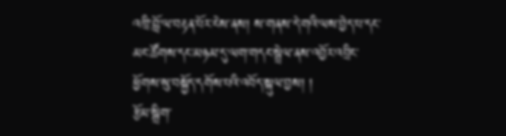འཁྲི་བློ་ལ་བརྟན་པོར་ངེས་ནས། ས་གནས་དེ་གའི་ལས་བྱེད་པ་དང་མང་ཚོགས་དང་མཉམ་དུ་ལག་གདང་སྦྲེལ་ནས་འབྱོར་འབྲིང་ཕྱོགས་སུ་བསྐྱོད་དགོས་པའི་འབོད་སྐུལ་བྱས། །
རྩོམ་སྒྲིག་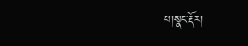པ།སྣང་རྡོར།